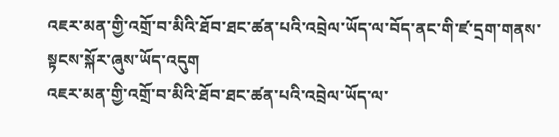འཇར་མན་གྱི་འགྲོ་བ་མིའི་ཐོབ་ཐང་ཚན་པའི་འབྲེལ་ཡོད་ལ་བོད་ནང་གི་ཛ་དྲག་གནས་སྟངས་སྐོར་ཞུས་ཡོད་འདུག
འཇར་མན་གྱི་འགྲོ་བ་མིའི་ཐོབ་ཐང་ཚན་པའི་འབྲེལ་ཡོད་ལ་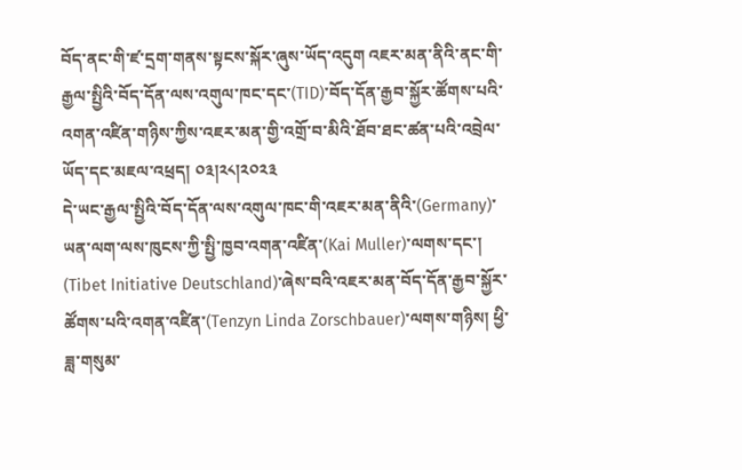བོད་ནང་གི་ཛ་དྲག་གནས་སྟངས་སྐོར་ཞུས་ཡོད་འདུག འཇར་མན་ནིའི་ནང་གི་རྒྱལ་སྤྱིའི་བོད་དོན་ལས་འགུལ་ཁང་དང་(TID)་བོད་དོན་རྒྱབ་སྐྱོར་ཚོགས་པའི་འགན་འཛིན་གཉིས་ཀྱིས་འཇར་མན་གྱི་འགྲོ་བ་མིའི་ཐོབ་ཐང་ཚན་པའི་འབྲེལ་ཡོད་དང་མཇལ་འཕྲད། ༠༣།༢༨།༢༠༢༣
དེ་ཡང་རྒྱལ་སྤྱིའི་བོད་དོན་ལས་འགུལ་ཁང་གི་འཇར་མན་ནིའི་(Germany)་ཡན་ལག་ལས་ཁུངས་ཀྱི་སྤྱི་ཁྱབ་འགན་འཛིན་(Kai Muller)་ལགས་དང་། (Tibet Initiative Deutschland)་ཞེས་བའི་འཇར་མན་བོད་དོན་རྒྱབ་སྐྱོར་ཚོགས་པའི་འགན་འཛིན་(Tenzyn Linda Zorschbauer)་ལགས་གཉིས། ཕྱི་ཟླ་གསུམ་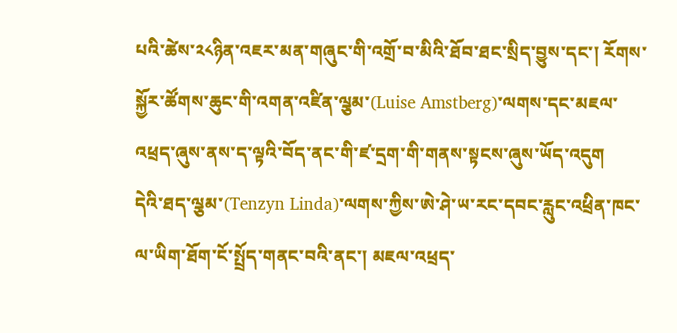པའི་ཚེས་༢༨ཉིན་འཇར་མན་གཞུང་གི་འགྲོ་བ་མིའི་ཐོབ་ཐང་སྲིད་བྱུས་དང་། རོགས་སྐྱོར་ཚོགས་ཆུང་གི་འགན་འཛིན་ལྕམ་(Luise Amstberg)་ལགས་དང་མཇལ་འཕྲད་ཞུས་ནས་ད་ལྟའི་བོད་ནང་གི་ཛ་དྲག་གི་གནས་སྟངས་ཞུས་ཡོད་འདུག
དེའི་ཐད་ལྕམ་(Tenzyn Linda)་ལགས་ཀྱིས་ཨེ་ཤེ་ཡ་རང་དབང་རླུང་འཕྲིན་ཁང་ལ་ཡིག་ཐོག་ངོ་སྤྲོད་གནང་བའི་ནང་། མཇལ་འཕྲད་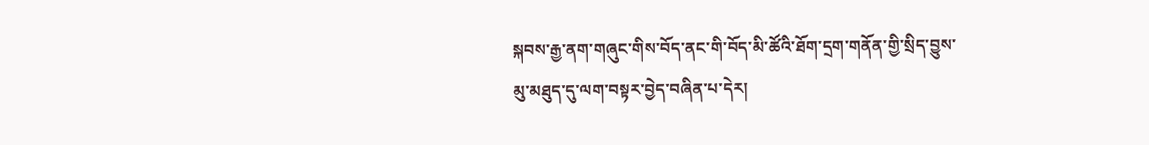སྐབས་རྒྱ་ནག་གཞུང་གིས་བོད་ནང་གི་བོད་མི་ཚོའི་ཐོག་དྲག་གནོན་གྱི་སྲིད་བྱུས་མུ་མཐུད་དུ་ལག་བསྟར་བྱེད་བཞིན་པ་དེར།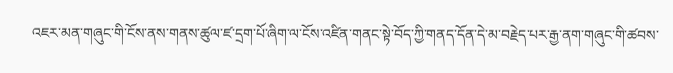འཇར་མན་གཞུང་གི་ངོས་ནས་གནས་ཚུལ་ཛ་དྲག་པོ་ཞིག་ལ་ངོས་འཛིན་གནང་སྟེ་བོད་ཀྱི་གནད་དོན་དེ་མ་བརྗེད་པར་རྒྱ་ནག་གཞུང་གི་ཚབས་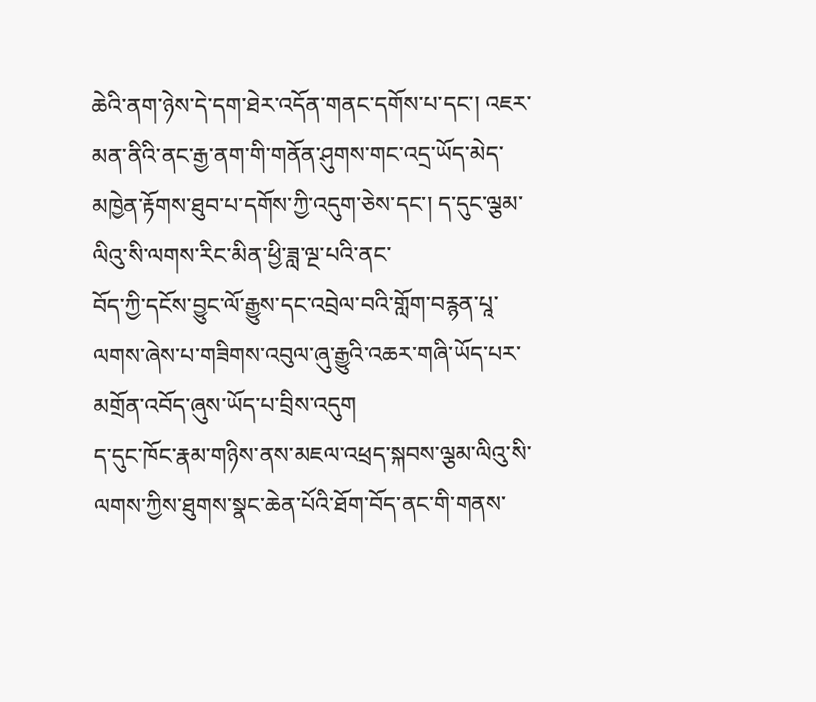ཆེའི་ནག་ཉེས་དེ་དག་ཐེར་འདོན་གནང་དགོས་པ་དང་། འཇར་མན་ནིའི་ནང་རྒྱ་ནག་གི་གནོན་ཤུགས་གང་འདྲ་ཡོད་མེད་མཁྱེན་རྟོགས་ཐུབ་པ་དགོས་ཀྱི་འདུག་ཅེས་དང་། ད་དུང་ལྕམ་ལིའུ་སི་ལགས་རིང་མིན་ཕྱི་ཟླ་ལྔ་པའི་ནང་
བོད་ཀྱི་དངོས་བྱུང་ལོ་རྒྱུས་དང་འབྲེལ་བའི་གློག་བརྙན་པཱ་ལགས་ཞེས་པ་གཟིགས་འབུལ་ཞུ་རྒྱུའི་འཆར་གཞི་ཡོད་པར་མགྲོན་འབོད་ཞུས་ཡོད་པ་བྲིས་འདུག
ད་དུང་ཁོང་རྣམ་གཉིས་ནས་མཇལ་འཕྲད་སྐབས་ལྕམ་ལིའུ་སི་ལགས་ཀྱིས་ཐུགས་སྣང་ཆེན་པོའི་ཐོག་བོད་ནང་གི་གནས་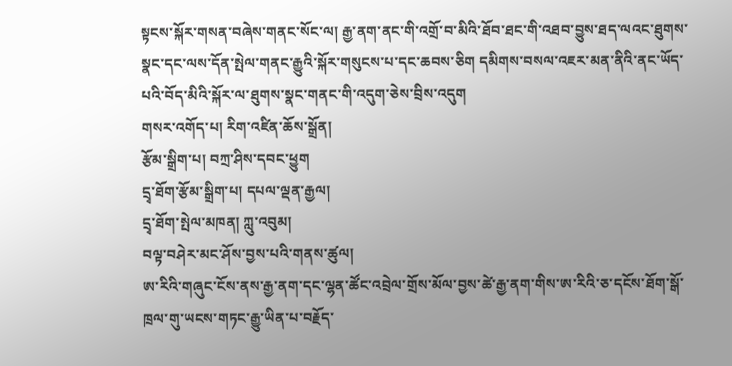སྟངས་སྐོར་གསན་བཞེས་གནང་སོང་ལ། རྒྱ་ནག་ནང་གི་འགྲོ་བ་མིའི་ཐོབ་ཐང་གི་འཐབ་བྱུས་ཐད་ལའང་ཐུགས་སྣང་དང་ལས་དོན་སྤེལ་གནང་རྒྱུའི་སྐོར་གསུངས་པ་དང་ཆབས་ཅིག དམིགས་བསལ་འཇར་མན་ནིའི་ནང་ཡོད་པའི་བོད་མིའི་སྐོར་ལ་ཐུགས་སྣང་གནང་གི་འདུག་ཅེས་བྲིས་འདུག
གསར་འགོད་པ། རིག་འཛིན་ཆོས་སྒྲོན།
རྩོམ་སྒྲིག་པ། བཀྲ་ཤིས་དབང་ཕྱུག
དྲྭ་ཐོག་རྩོམ་སྒྲིག་པ། དཔལ་ལྡན་རྒྱལ།
དྲྭ་ཐོག་སྤེལ་མཁན། ཀླུ་འབུམ།
བལྟ་བཤེར་མང་ཤོས་བྱས་པའི་གནས་ཚུལ།
ཨ་རིའི་གཞུང་ངོས་ནས་རྒྱ་ནག་དང་ལྷན་ཚོང་འབྲེལ་གྲོས་མོལ་བྱས་ཚེ་རྒྱ་ནག་གིས་ཨ་རིའི་ཅ་དངོས་ཐོག་སྒོ་ཁྲལ་གུ་ཡངས་གཏང་རྒྱུ་ཡིན་པ་བརྗོད་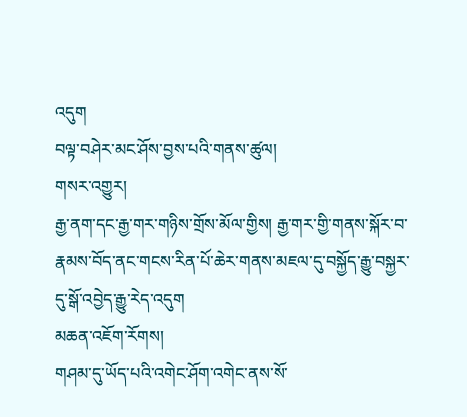འདུག
བལྟ་བཤེར་མང་ཤོས་བྱས་པའི་གནས་ཚུལ།
གསར་འགྱུར།
རྒྱ་ནག་དང་རྒྱ་གར་གཉིས་གྲོས་མོལ་གྱིས། རྒྱ་གར་གྱི་གནས་སྐོར་བ་རྣམས་བོད་ནང་གངས་རིན་པོ་ཆེར་གནས་མཇལ་དུ་བསྐྱོད་རྒྱུ་བསྐྱར་དུ་སྒོ་འབྱེད་རྒྱུ་རེད་འདུག
མཆན་འཇོག་རོགས།
གཤམ་དུ་ཡོད་པའི་འགེང་ཤོག་འགེང་ནས་སོ་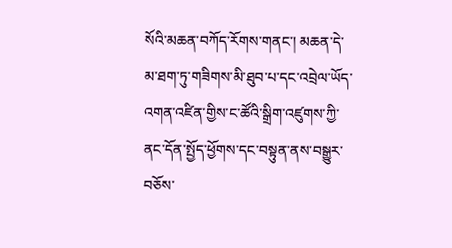སོའི་མཆན་བཀོད་རོགས་གནང་། མཆན་དེ་མ་ཐག་ཏུ་གཟིགས་མི་ཐུབ་པ་དང་འབྲེལ་ཡོད་འགན་འཛིན་གྱིས་ང་ཚོའི་སྒྲིག་འཛུགས་ཀྱི་ནང་དོན་སྤྱོད་ཕྱོགས་དང་བསྟུན་ནས་བསྒྱུར་བཅོས་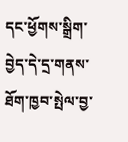དང་ཕྱོགས་སྒྲིག་བྱེད་དེ་དྲ་གནས་ཐོག་ཁྱབ་སྤེལ་བྱ་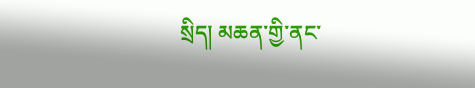སྲིད། མཆན་གྱི་ནང་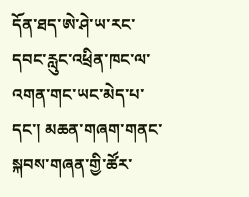དོན་ཐད་ཨེ་ཤེ་ཡ་རང་དབང་རླུང་འཕྲིན་ཁང་ལ་འགན་གང་ཡང་མེད་པ་དང་། མཆན་གཞག་གནང་སྐབས་གཞན་གྱི་ཚོར་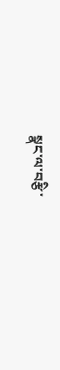སྣང་ལ་བརྩི་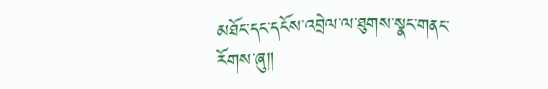མཐོང་དང་དངོས་འབྲེལ་ལ་ཐུགས་སྣང་གནང་རོགས་ཞུ༎